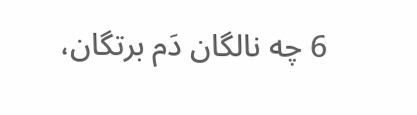6 چه نالگان دَم برتگان،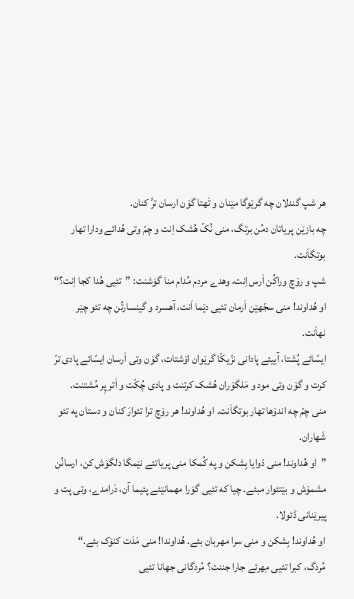هر شپ گندلان چه گرێوگا مێنان و تَهتا گۆن ارسان ترَّ کنان.
چه بازێن پریاتان دمُن برتگ، منی نُکّ هُشک اِنت و چمّ وتی هُدائے ودارا تهار بوتگاَنت.
شپ و رۆچ وراکُن اَرس اِنت، وهدے مردم مُدام منا گوَشنت: ”تئیی هُدا کجا اِنت؟“
او هُداوند! منی سجّهێن اَرمان تئیی دێما اَنت، آهسرد و گینسارتُن چه تئو چێر نهاَنت.
ایسّائے پُشتا، آییئے پادانی نزّیکّا گرێوان اۆشتات، گۆن وتی اَرسان ایسّائے پادی ترّ کرت و گۆن وتی مود و مَلگۆران هُشک کرتنت و پادی چُکّت و اَتر پِر مُشتنت.
منی چمّ چه اندۆها تهار بوتگاَنت. او هُداوند! هر رۆچ ترا تئوارَ کنان و دستان په تئو شَهاران.
”او هُداوند! منی دْوایا بِشکن و په کُمکا منی پریاتئے نێمگا دلگۆش کن، ارسانُن مشمۆش و بێتئوار مبئے. چیا که تئیی گوَرا مهمانێئے پئیما آن، دَرامدے، وتی پت و پیرێنانی ڈئولا.
او هُداوند! بِشکن و منی سرا مهربان بئے. هُداوندا! منی مَدَت کنۆک بئے.“
مُردگ، کبرا تئیی مِهرئے جارا جننت؟ مُردگانی جهانا تئیی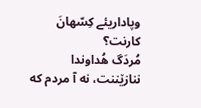وپاداریئے کِسّهانَ کارنت؟
مُردَگ هُداوندا ننازێننت، نه آ مردم که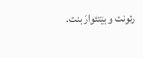رئونت و بێتئوارَ بنت.